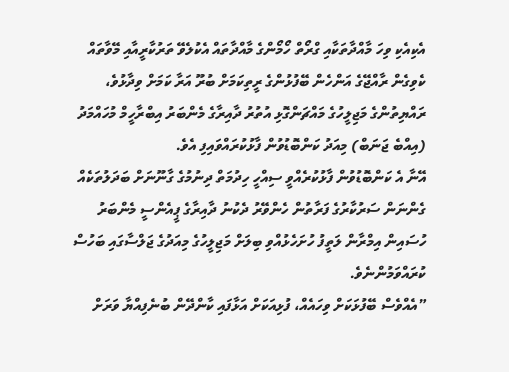އެކިއެކި ވިހަ މާއްދާތަކާއި ގްރޯތް ހޯމޯންގެ މާއްދާތައް އެކުލެވޭ ތަރުކާރީއާއި މޭވާތައް ކެވިގެން ރާއްޖޭގެ އަންހެން ބޭފުޅުންގެ ރީތިކަމަށް ބުރޫ އަރާ ކަމަށް ވިދާޅުވެ، ރައްޔިތުންގެ މަޖިލީހުގެ މައްޗަންގޮޅި އުތުރު ދާއިރާގެ މެންބަރު އިބްރާހީމް މުހައްމަދު (އިއްބެ ޖަނަބް) މިއަދު ކަންބޮޑުވުން ފާޅުކުރައްވައިފި އެވެ.
އޭނާ އެ ކަންބޮޑުވުން ފާޅުކުރެއްވީ ސިއްހީ ހިދުމަތް ދިނުމުގެ ގާނޫނަށް ބަދަލުތަކެއް ގެންނަން ސަރުކާރުގެ ފަރާތުން ހެންވޭރު ދެކުނު ދާއިރާގެ ޕީއެންސީ މެންބަރު ހުސައިން އިމްރާން ލަތީފު ހުށަހެޅުއްވި ބިލަށް މަޖިލީހުގެ މިއަދުގެ ޖަލްސާގައި ބަހުސް ކުރައްވަމުންނެވެ.
”އެއްވެސް ބޭފުޅަކަށް ވިހައެއް، ފުޅިއަކަށް އަޅާފައި ކާންދޭން ބުނެފިއްޔާ ވަރަށް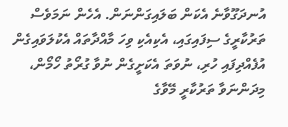އުނދަގޫވާނެ އެކަން ބަލައިގަންނަން. އެހެން ނަމަވެސް ތަރުކާރީގެ ސިފައިގައި، އެކިއެކި ވިހަ މާއްދާތައް އެކުލަވައިގެން އުފެއްދިފައި ހުރި، ނުވަތަ އެކަށީގެން ނުވާ ގުރޯތު ހޯމޯން، މިދަންނަވާ ތަރުކާރީ މޭވާގެ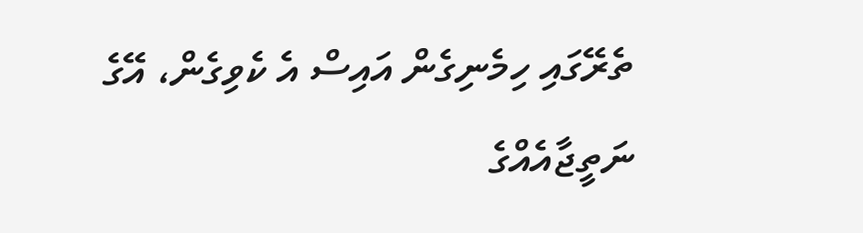ތެރޭގައި ހިމެނިގެން އައިސް އެ ކެވިގެން، އޭގެ ނަތީޖާއެއްގެ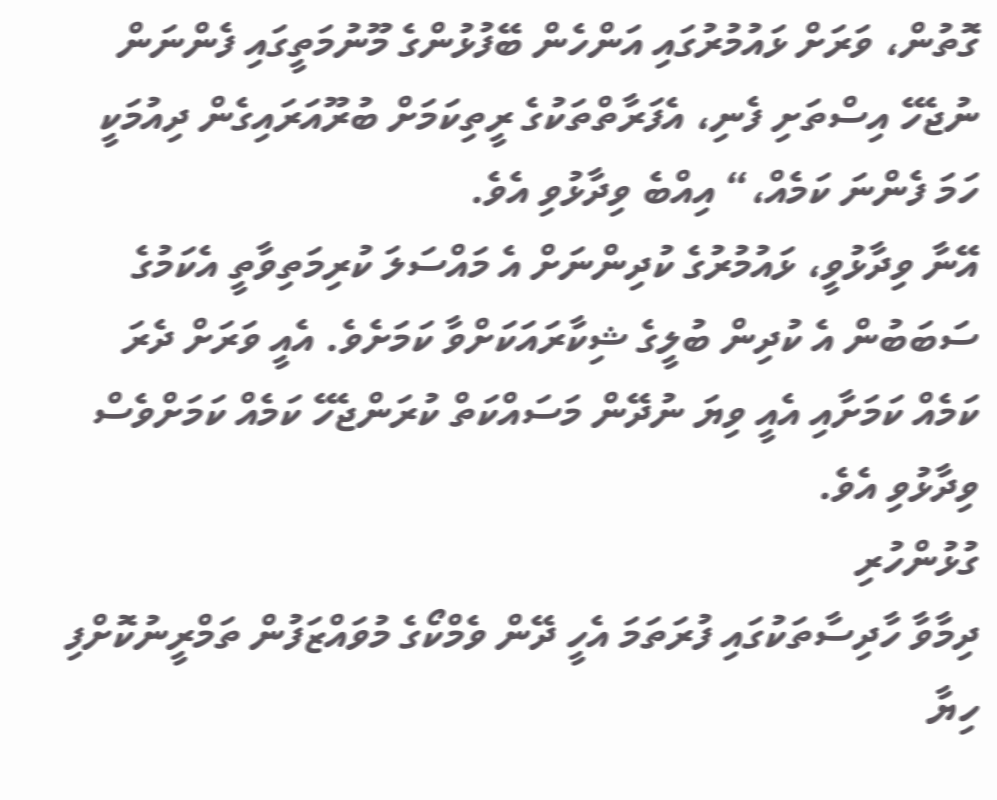ގޮތުން، ވަރަށް ޅައުމުރުގައި އަންހެން ބޭފުޅުންގެ މޫނުމަތީގައި ފެންނަން ނުޖެހޭ އިސްތަށި ފެނި، އެފަރާތްތަކުގެ ރީތިކަމަށް ބުރޫއަރައިގެން ދިއުމަކީ ހަމަ ފެންނަ ކަމެއް،“ އިއްބެ ވިދާޅުވި އެވެ.
އޭނާ ވިދާޅުވީ، ޅައުމުރުގެ ކުދިންނަށް އެ މައްސަލަ ކުރިމަތިވާތީ އެކަމުގެ ސަބަބުން އެ ކުދިން ބުލީގެ ޝިކާރައަކަށްވާ ކަމަށެވެ. އެއީ ވަރަށް ދެރަ ކަމެއް ކަމަށާއި އެއީ ވިޔަ ނުދޭން މަސައްކަތް ކުރަންޖެހޭ ކަމެއް ކަމަށްވެސް ވިދާޅުވި އެވެ.
ގުޅުންހުރި
ދިމާވާ ހާދިސާތަކުގައި ފުރަތަމަ އެހީ ދޭން ވެމްކޯގެ މުވައްޒަފުން ތަމްރީނުކޮށްފި
ހިޔާ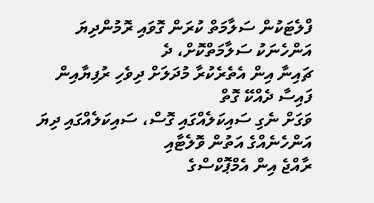ފްލެޓަކުން ސަލާމަތް ކުރަން ގޮވައި ރޮމުންދިޔަ އަންހެނަކު ސަލާމަތްކޮށް، ދެ
ޗައިނާ އިން އެތެރެކުރާ މުދަލަށް ދިވެހި ރުފިޔާއިން ފައިސާ ދެއްކޭ ގޮތް
ވަގަށް ނެގި ސައިކަލެއްގައި ގޮސް، ސައިކަލެއްގައި ދިޔަ އަންހެނެއްގެ އަތުން ވޮލެޓާއި
ރާއްޖެ އިން އެމްޕޮކްސްގެ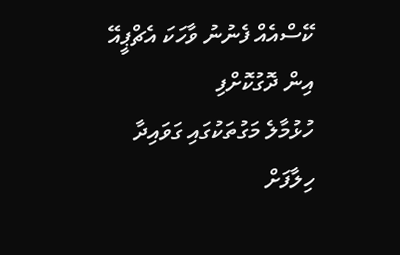ކޭސްއެއް ފެނުނު ވާހަކަ އެޗްޕީއޭ އިން ދޮގުކޮށްފި
ހުޅުމާލެ މަގުތަކުގައި ގަވައިދާ ހިލާފަށް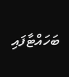ބަހައްޓާފައި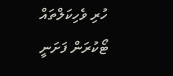ހުރި ވެހިކަލްތައް ޓޯކުރަން ފަށަނީ